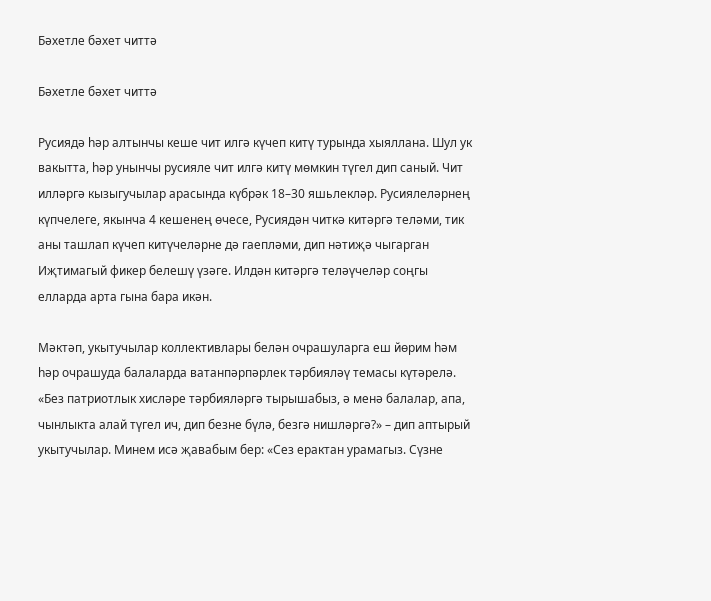Бәхетле бәхет читтә

Бәхетле бәхет читтә

Русиядә һәр алтынчы кеше чит илгә күчеп китү турында хыяллана. Шул ук вакытта, һәр унынчы русияле чит илгә китү мөмкин түгел дип саный. Чит илләргә кызыгучылар арасында күбрәк 18–30 яшьлекләр. Русиялеләрнең күпчелеге, якынча 4 кешенең өчесе, Русиядән читкә китәргә теләми, тик аны ташлап күчеп китүчеләрне дә гаепләми, дип нәтиҗә чыгарган Иҗтимагый фикер белешү үзәге. Илдән китәргә теләүчеләр соңгы елларда арта гына бара икән.

Мәктәп, укытучылар коллективлары белән очрашуларга еш йөрим һәм һәр очрашуда балаларда ватанпәрпәрлек тәрбияләү темасы күтәрелә. «Без патриотлык хисләре тәрбияләргә тырышабыз, ә менә балалар, апа, чынлыкта алай түгел ич, дип безне бүлә, безгә нишләргә?» – дип аптырый укытучылар. Минем исә җавабым бер: «Сез ерактан урамагыз. Сүзне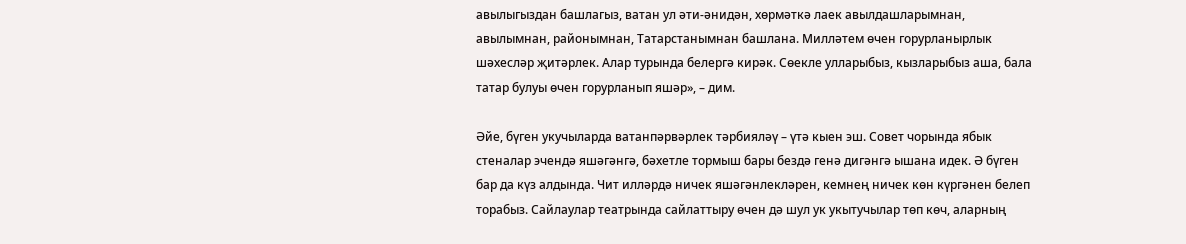авылыгыздан башлагыз, ватан ул әти-әнидән, хөрмәткә лаек авылдашларымнан, авылымнан, районымнан, Татарстанымнан башлана. Милләтем өчен горурланырлык шәхесләр җитәрлек. Алар турында белергә кирәк. Сөекле улларыбыз, кызларыбыз аша, бала татар булуы өчен горурланып яшәр», – дим.

Әйе, бүген укучыларда ватанпәрвәрлек тәрбияләү – үтә кыен эш. Совет чорында ябык стеналар эчендә яшәгәнгә, бәхетле тормыш бары бездә генә дигәнгә ышана идек. Ә бүген бар да күз алдында. Чит илләрдә ничек яшәгәнлекләрен, кемнең ничек көн күргәнен белеп торабыз. Сайлаулар театрында сайлаттыру өчен дә шул ук укытучылар төп көч, аларның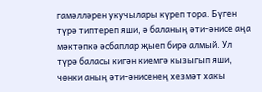гамәлләрен укучылары күреп тора. Бүген түрә типтереп яши, ә баланың әти-әнисе аңа мәктәпкә әсбаплар җыеп бирә алмый. Ул түрә баласы кигән киемгә кызыгып яши, чөнки аның әти-әнисенең хезмәт хакы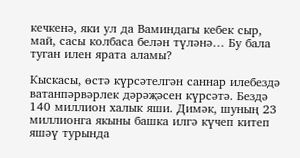кечкенә, яки ул да Ваминдагы кебек сыр, май, сасы колбаса белән түләнә… Бу бала туган илен ярата аламы?

Кыскасы, өстә күрсәтелгән саннар илебездә ватанпәрвәрлек дәрәҗәсен күрсәтә. Бездә 140 миллион халык яши. Димәк, шуның 23 миллионга якыны башка илгә күчеп китеп яшәү турында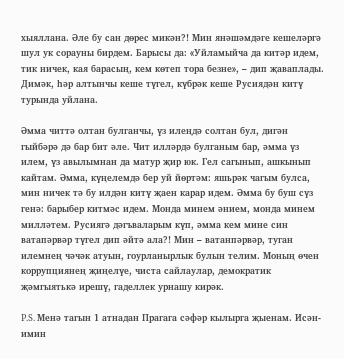хыяллана. Әле бу сан дөрес микән?! Мин янәшәмдәге кешеләргә шул ук сорауны бирдем. Барысы да: «Уйламыйча да китәр идем, тик ничек, кая барасың, кем көтеп тора безне», – дип җаваплады. Димәк, һәр алтынчы кеше түгел, күбрәк кеше Русиядән китү турында уйлана.

Әмма читтә олтан булганчы, үз илеңдә солтан бул, дигән гыйбәрә дә бар бит әле. Чит илләрдә булганым бар, әмма үз илем, үз авылымнан да матур җир юк. Гел сагынып, ашкынып кайтам. Әмма, күңелемдә бер уй йөртәм: яшьрәк чагым булса, мин ничек тә бу илдән китү җаен карар идем. Әмма бу буш сүз генә: барыбер китмәс идем. Монда минем әнием, монда минем милләтем. Русиягә дәгъваларым күп, әмма кем мине син ватапәрвәр түгел дип әйтә ала?! Мин – ватанпәрвәр, туган илемнең чәчәк атуын, гоурланырлык булын телим. Моның өчен коррупциянең җиңелүе, чиста сайлаулар, демократик җәмгыятькә ирешү, гаделлек урнашу кирәк.

P.S. Менә тагын 1 атнадан Прагага сәфәр кылырга җыенам. Исән-имин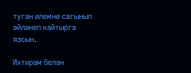туган илемне сагынып әйләнеп кайтырга язсын.

Ихтирам белән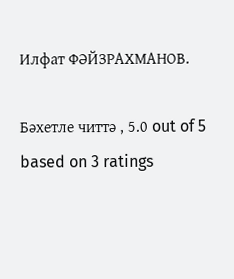Илфат ФӘЙЗРАХМАНОВ.

Бәхетле читтә , 5.0 out of 5 based on 3 ratings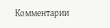Комментарии